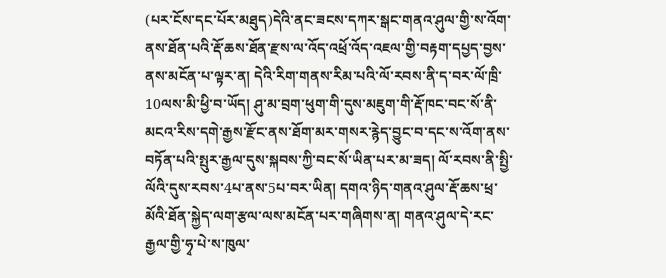(པར་ངོས་དང་པོར་མཐུད)དེའི་ནང་ཟངས་དཀར་སྒང་གནའ་ཤུལ་གྱི་ས་འོག་ནས་ཐོན་པའི་རྡོ་ཆས་ཐོན་རྫས་ལ་འོད་འཕྲོ་འོད་འཇལ་གྱི་བརྟག་དཔྱད་བྱས་ནས་མངོན་པ་ལྟར་ན། དེའི་རིག་གནས་རིམ་པའི་ལོ་རབས་ནི་ད་བར་ལོ་ཁྲི་10ལས་མི་ཕྱི་བ་ཡོད། ཤུ་མ་བྲག་ཕུག་གི་དུས་མཇུག་གི་རྡོ་ཁང་བང་སོ་ནི་མངའ་རིས་དགེ་རྒྱས་རྫོང་ནས་ཐོག་མར་གསར་རྙེད་བྱུང་བ་དང་ས་འོག་ནས་བཏོན་པའི་སྤུར་རྒྱལ་དུས་སྐབས་ཀྱི་བང་སོ་ཡིན་པར་མ་ཟད། ལོ་རབས་ནི་སྤྱི་ལོའི་དུས་རབས་4པ་ནས་5པ་བར་ཡིན། དགའ་ཉིད་གནའ་ཤུལ་རྡོ་ཆས་ཕྲ་མོའི་ཐོན་སྐྱེད་ལག་རྩལ་ལས་མངོན་པར་གཞིགས་ན། གནའ་ཤུལ་དེ་རང་རྒྱལ་གྱི་ཧྭ་པེ་ས་ཁུལ་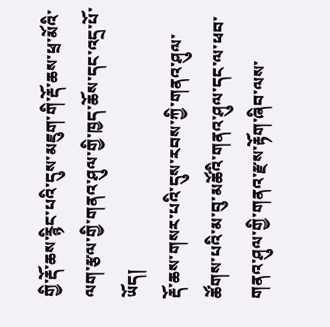གྱི་རྡོ་ཆས་རྙིང་པའི་དུས་མཇུག་གི་རྡོ་ཆས་ཕྲ་མོའི་ལག་རྩལ་གྱི་གནའ་ཤུལ་གྱི་ཁྱད་ཆོས་དང་འདྲ་པོ་ཡོད།
རྡོ་ཆས་གསར་པའི་དུས་རབས་ཀྱི་གནའ་ཤུལ་ཚོགས་པའི་མ་བུ་མཚོའི་གནའ་ཤུལ་དང་ལ་ཕབ་གནའ་ཤུལ་གྱི་གནའ་རྫས་རྟོག་ཞིབ་ལས་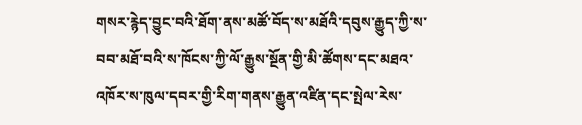གསར་རྙེད་བྱུང་བའི་ཐོག་ནས་མཚོ་བོད་ས་མཐོའི་དབུས་རྒྱུད་ཀྱི་ས་བབ་མཐོ་བའི་ས་ཁོངས་ཀྱི་ལོ་རྒྱུས་སྔོན་གྱི་མི་ཚོགས་དང་མཐའ་འཁོར་ས་ཁུལ་དབར་གྱི་རིག་གནས་རྒྱུན་འཛིན་དང་སྤེལ་རེས་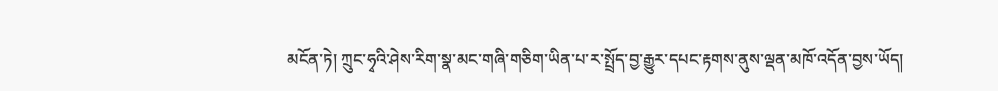མངོན་ཏེ། ཀྲུང་ཧྭའི་ཤེས་རིག་སྣ་མང་གཞི་གཅིག་ཡིན་པ་ར་སྤྲོད་བྱ་རྒྱུར་དཔང་རྟགས་ནུས་ལྡན་མཁོ་འདོན་བྱས་ཡོད།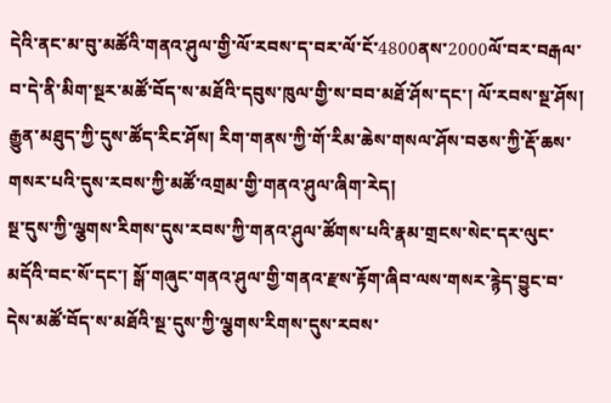དེའི་ནང་མ་བུ་མཚོའི་གནའ་ཤུལ་གྱི་ལོ་རབས་ད་བར་ལོ་ངོ་4800ནས་2000ལོ་བར་བརྒལ་བ་དེ་ནི་མིག་སྔར་མཚོ་བོད་ས་མཐོའི་དབུས་ཁུལ་གྱི་ས་བབ་མཐོ་ཤོས་དང་། ལོ་རབས་སྔ་ཤོས། རྒྱུན་མཐུད་ཀྱི་དུས་ཚོད་རིང་ཤོས། རིག་གནས་ཀྱི་གོ་རིམ་ཆེས་གསལ་ཤོས་བཅས་ཀྱི་རྡོ་ཆས་གསར་པའི་དུས་རབས་ཀྱི་མཚོ་འགྲམ་གྱི་གནའ་ཤུལ་ཞིག་རེད།
སྔ་དུས་ཀྱི་ལྕགས་རིགས་དུས་རབས་ཀྱི་གནའ་ཤུལ་ཚོགས་པའི་རྣམ་གྲངས་སེང་དར་ལུང་མདོའི་བང་སོ་དང་། སྒོ་གཞུང་གནའ་ཤུལ་གྱི་གནའ་རྫས་རྟོག་ཞིབ་ལས་གསར་རྙེད་བྱུང་བ་དེས་མཚོ་བོད་ས་མཐོའི་སྔ་དུས་ཀྱི་ལྕགས་རིགས་དུས་རབས་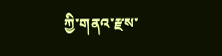ཀྱི་གནའ་རྫས་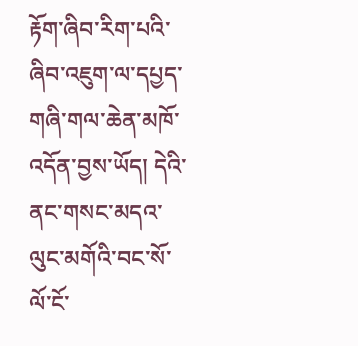རྟོག་ཞིབ་རིག་པའི་ཞིབ་འཇུག་ལ་དཔྱད་གཞི་གལ་ཆེན་མཁོ་འདོན་བྱས་ཡོད། དེའི་ནང་གསང་མདའ་ལུང་མགོའི་བང་སོ་ལོ་ངོ་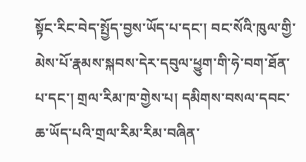སྟོང་རིང་བེད་སྤྱོད་བྱས་ཡོད་པ་དང་། བང་སོའི་ཁུལ་གྱི་མེས་པོ་རྣམས་སྐབས་དེར་དབུལ་ཕྱུག་གི་ཧེ་བག་ཐོན་པ་དང་། གྲལ་རིམ་ཁ་གྱེས་པ། དམིགས་བསལ་དབང་ཆ་ཡོད་པའི་གྲལ་རིམ་རིམ་བཞིན་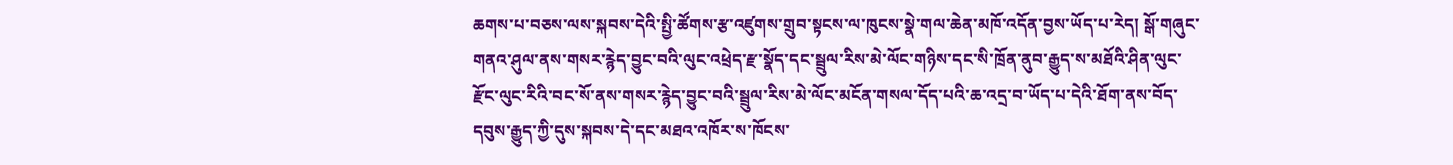ཆགས་པ་བཅས་ལས་སྐབས་དེའི་སྤྱི་ཚོགས་རྩ་འཛུགས་གྲུབ་སྟངས་ལ་ཁུངས་སྣེ་གལ་ཆེན་མཁོ་འདོན་བྱས་ཡོད་པ་རེད། སྒོ་གཞུང་གནའ་ཤུལ་ནས་གསར་རྙེད་བྱུང་བའི་ལུང་འཕྲེད་རྫ་སྣོད་དང་སྦྲུལ་རིས་མེ་ལོང་གཉིས་དང་སི་ཁྲོན་ནུབ་རྒྱུད་ས་མཐོའི་ཤིན་ལུང་རྫོང་ལུང་རིའི་བང་སོ་ནས་གསར་རྙེད་བྱུང་བའི་སྦྲུལ་རིས་མེ་ལོང་མངོན་གསལ་དོད་པའི་ཆ་འདྲ་བ་ཡོད་པ་དེའི་ཐོག་ནས་བོད་དབུས་རྒྱུད་ཀྱི་དུས་སྐབས་དེ་དང་མཐའ་འཁོར་ས་ཁོངས་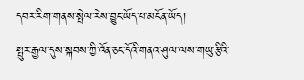དབར་རིག་གནས་སྤེལ་རེས་བྱུང་ཡོད་པ་མངོན་ཡོད།
སྤུར་རྒྱལ་དུས་སྐབས་ཀྱི་འོན་ཅང་དོའི་གནའ་ཤུལ་ལས་གཡུ་རྩིའི་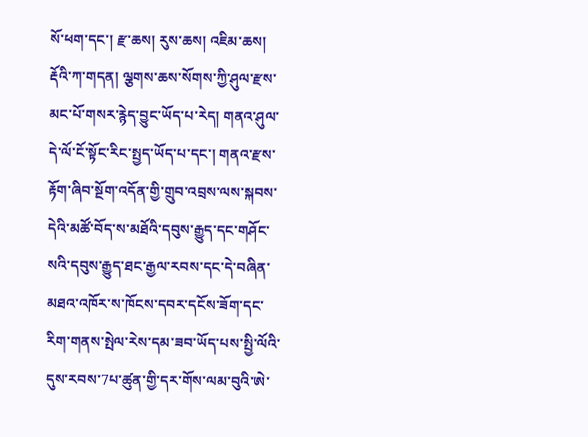སོ་ཕག་དང་། རྫ་ཆས། རུས་ཆས། འཇིམ་ཆས། རྡོའི་ཀ་གདན། ལྕགས་ཆས་སོགས་ཀྱི་ཤུལ་རྫས་མང་པོ་གསར་རྙེད་བྱུང་ཡོད་པ་རེད། གནའ་ཤུལ་དེ་ལོ་ངོ་སྟོང་རིང་སྤྱད་ཡོད་པ་དང་། གནའ་རྫས་རྟོག་ཞིབ་སྔོག་འདོན་གྱི་གྲུབ་འབྲས་ལས་སྐབས་དེའི་མཚོ་བོད་ས་མཐོའི་དབུས་རྒྱུད་དང་གཤོང་སའི་དབུས་རྒྱུད་ཐང་རྒྱལ་རབས་དང་དེ་བཞིན་མཐའ་འཁོར་ས་ཁོངས་དབར་དངོས་ཟོག་དང་རིག་གནས་སྤེལ་རེས་དམ་ཟབ་ཡོད་པས་སྤྱི་ལོའི་དུས་རབས་7པ་ཚུན་གྱི་དར་གོས་ལམ་བུའི་ཨེ་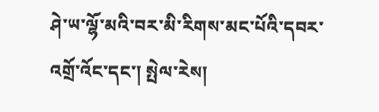ཤེ་ཡ་ལྷོ་མའི་བར་མི་རིགས་མང་པོའི་དབར་འགྲོ་འོང་དང་། སྤེལ་རེས།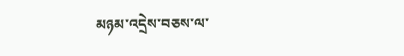མཉམ་འདྲེས་བཅས་ལ་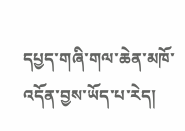དཔྱད་གཞི་གལ་ཆེན་མཁོ་འདོན་བྱས་ཡོད་པ་རེད།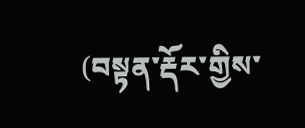(བསྟན་རྡོར་གྱིས་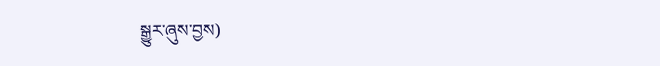སྒྱུར་ཞུས་བྱས)